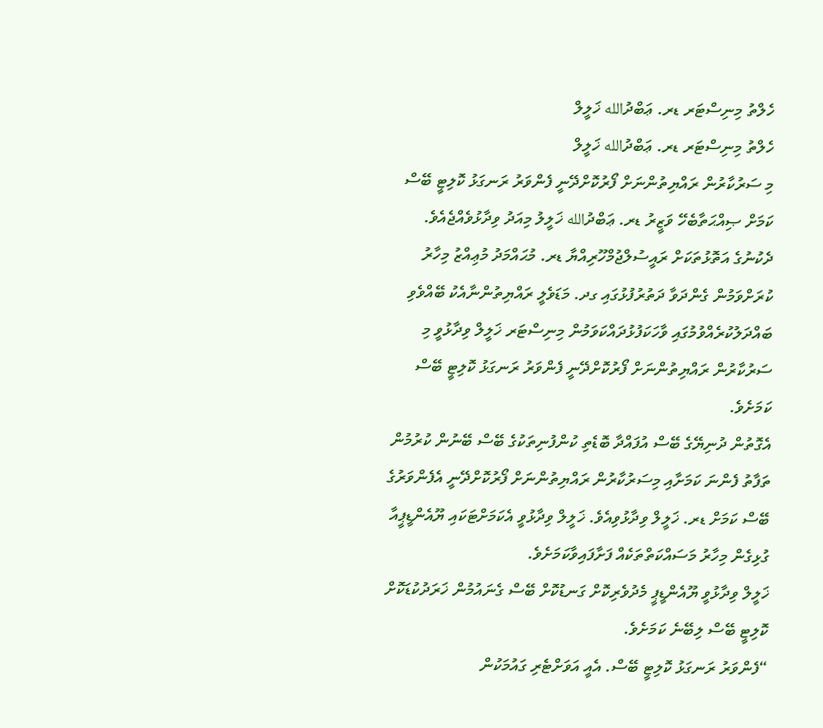ހެލްތު މިނިސްޓަރ ޑރ. ޢަބްދުالله ޚަލީލް
ހެލްތު މިނިސްޓަރ ޑރ. ޢަބްދުالله ޚަލީލް
މި ސަރުކާރުން ރައްޔިތުންނަށް ފޯރުކޮށްދޭނީ ފެންވަރު ރަނގަޅު ކޮލިޓީ ބޭސް ކަމަށް ޞިއްޙަތާބެހޭ ވަޒީރު ޑރ. ޢަބްދުالله ޚަލީލު މިއަދު ވިދާޅުވެއްޖެއެވެ.
ދެކުނުގެ އަތޮޅުތަކަށް ރައީސުލްޖުމްހޫރިއްޔާ ޑރ. މުޙައްމަދު މުޢިއްޒު މިހާރު ކުރަށްވަމުން ގެންދަވާ ދަތުރުފުޅުގައި ގދ. މަޑަވެލީ ރައްޔިތުންނާއެކު ބޭއްވެވި ބައްދަލުކުރެއްވުމުގައި ވާހަކަފުޅުދައްކަވަމުން މިނިސްޓަރ ޚަލީލް ވިދާޅުވީ މި ސަރުކާރުން ރައްޔިތުންނަށް ފޯރުކޮށްދޭނީ ފެންވަރު ރަނގަޅު ކޮލިޓީ ބޭސް ކަމަށެވެ.
އެގޮތުން ދުނިޔޭގެ ބޭސް އުފައްދާ ބޮޑެތި ކުންފުނިތަކުގެ ބޭސް ބޭނުން ކުރުމުން ތަފާތު ފެންނަ ކަމަށާއި މިސަރުކާރުން ރައްޔިތުންނަށް ފޯރުކޮށްދޭނީ އެފެންވަރުގެ ބޭސް ކަމަށް ޑރ. ޚަލީލް ވިދާޅުވިއެވެ. ޚަލީލް ވިދާޅުވީ އެކަމަށްޓަކައި ޔޫއެންޑީޕީއާ ގުޅިގެން މިހާރު މަސައްކަތްތަކެއް ފަށާފައިވާކަމަށެވެ.
ޚަލީލް ވިދާޅުވީ ޔޫއެންޑީޕީ މެދުވެރިކޮށް ގަނޑުކޮށް ބޭސް ގެނައުމުން ޚަރަދުކުޑަކޮށް ކޮލިޓީ ބޭސް ލިބޭނެ ކަމަށެވެ.
“ފެންވަރު ރަނގަޅު ކޮލިޓީ ބޭސް. އެއީ އަވަށްޓެރި ގައުމަކުން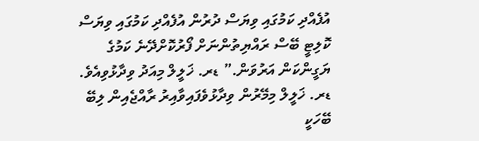އުފެއްދި ކަމުގައި ވިޔަސް ދުރުން އުފެއްދި ކަމުގައި ވިޔަސް ކޮލިޓީ ބޭސް ރައްޔިތުންނަށް ފޯރުކޮށްދޭނެ ކަމުގެ ޔަގީންކަން އަރުވަން.” ޑރ. ޚަލީލް މިއަދު ވިދާޅުވިއެވެ.
ޑރ. ޚަލީލް މިމޭރުން ވިދާޅުވެފައިވާއިރު ރާއްޖެއިން ލިބޭ ބޭހަކީ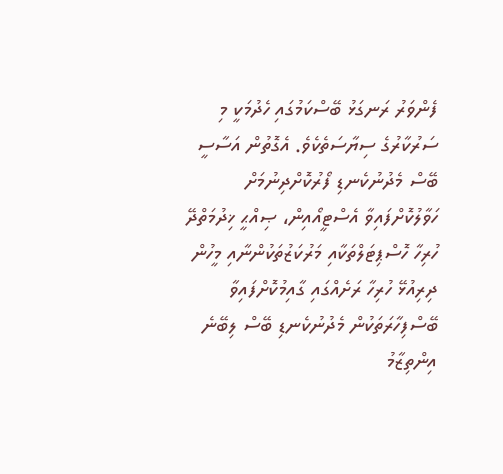ފެންވަރު ރަނގަޅު ބޭސްކަމުގައި ހެދުމަކީ މި ސަރުކާރުގެ ސިޔާސަތެކެވެ. އެގޮތުން އަސާސީ ބޭސް މެދުނުކެނޑި ފޯރުކޮށްދިނުމަށް ހަވާލުކޮށްފައިވާ އެސްޓީއޯއިން، ޞިއްޙީ ޚިދުމަތްދޭ ހުރިހާ ހޮސްޕިޓަލްތަކާއި މަރުކަޒުތަކުންނާއި މީހުން ދިރިއުޅޭ ހުރިހާ ރަށެއްގައި ގާއިމުކޮށްފައިވާ ބޭސްފިހާރަތަކުން މެދުނުކެނޑި ބޭސް ލިބޭނެ އިންތިޒާމު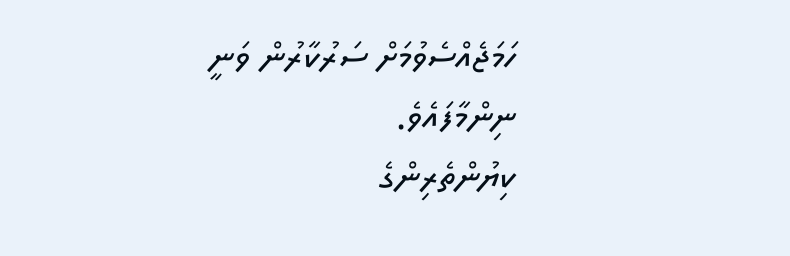ހަމަޖެއްސެވުމަށް ސަރުކާރުން ވަނީ ނިންމާފައެވެ.
ކިޔުންތެރިންގެ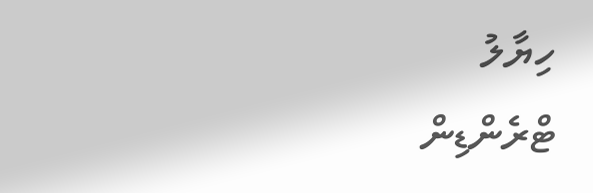ހިޔާލު
ޓްރެންޑިން